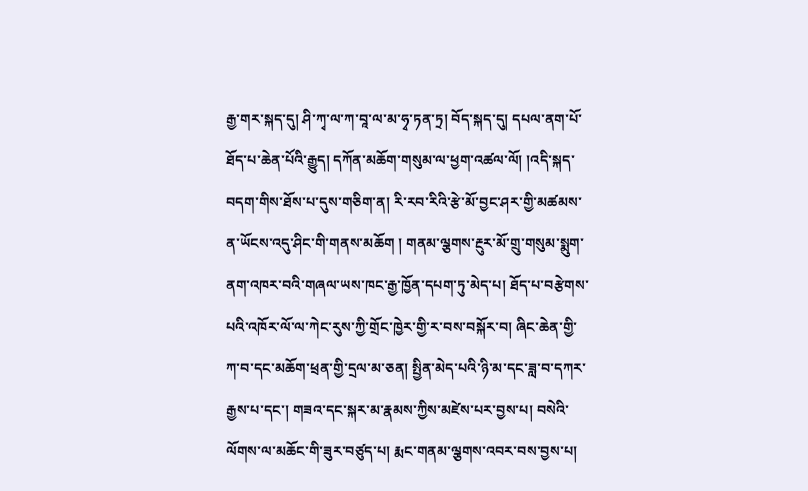རྒྱ་གར་སྐད་དུ། ཤི་ཀྭ་ལ་ཀ་བཱ་ལ་མ་ཧྭ་ཏན་ཏྲ། བོད་སྐད་དུ། དཔལ་ནག་པོ་ཐོད་པ་ཆེན་པོའི་རྒྱུད། དཀོན་མཆོག་གསུམ་ལ་ཕྱག་འཚལ་ལོ། །འདི་སྐད་བདག་གིས་ཐོས་པ་དུས་གཅིག་ན། རི་རབ་རིའི་རྩེ་མོ་བྱང་ཤར་གྱི་མཚམས་ན་ཡོངས་འདུ་ཤིང་གི་གནས་མཆོག ། གནམ་ལྕགས་རྔུར་མོ་གྲུ་གསུམ་སྨུག་ནག་འཁར་བའི་གཞལ་ཡས་ཁང་རྒྱ་ཁྱོན་དཔག་ཏུ་མེད་པ། ཐོད་པ་བརྩེགས་པའི་འཁོར་ལོ་ལ་ཀེང་རུས་ཀྱི་གྲོང་ཁྱེར་གྱི་ར་བས་བསྐོར་བ། ཞིང་ཆེན་གྱི་ཀ་བ་དང་མཆོག་ཕྲན་གྱི་དྲལ་མ་ཅན། སྤྱིན་མེད་པའི་ཉི་མ་དང་ཟླ་བ་དཀར་རྒྱས་པ་དང་། གཟའ་དང་སྐར་མ་རྣམས་ཀྱིས་མཛེས་པར་བྱས་པ། བསེའི་ལོགས་ལ་མཆོང་གི་ཟུར་བཙུད་པ། རྨང་གནམ་ལྕགས་འབར་བས་བྱས་པ།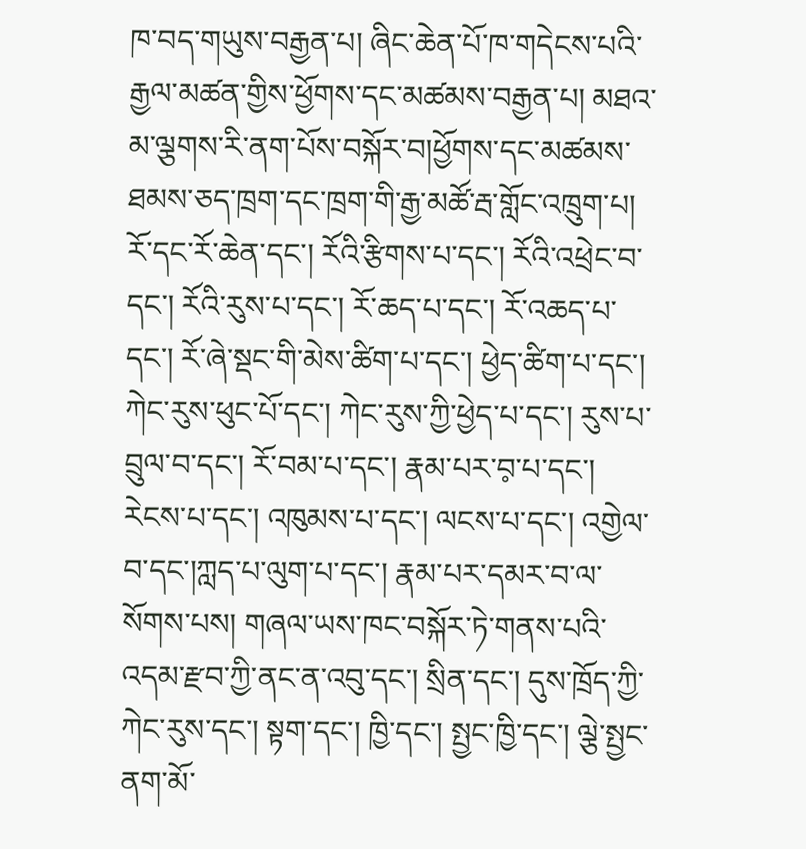ཁ་བད་གཡུས་བརྒྱན་པ། ཞིང་ཆེན་པོ་ཁ་གདེངས་པའི་རྒྱལ་མཚན་གྱིས་ཕྱོགས་དང་མཚམས་བརྒྱན་པ། མཐའ་མ་ལྕགས་རི་ནག་པོས་བསྐོར་བ།ཕྱོགས་དང་མཚམས་ཐམས་ཅད་ཁྲག་དང་ཁྲག་གི་རྒྱ་མཚོ་རྦ་གློང་འཁྲུག་པ། རོ་དང་རོ་ཆེན་དང་། རོའི་རྩིགས་པ་དང་། རོའི་འཕྲེང་བ་དང་། རོའི་རུས་པ་དང་། རོ་ཆད་པ་དང་། རོ་འཆད་པ་དང་། རོ་ཞེ་སྡང་གི་མེས་ཚིག་པ་དང་། ཕྱེད་ཚིག་པ་དང་། ཀེང་རུས་ཕུང་པོ་དང་། ཀེང་རུས་ཀྱི་ཕྱེད་པ་དང་། རུས་པ་བྲུལ་བ་དང་། རོ་བམ་པ་དང་། རྣམ་པར་བ༷་པ་དང་། རེངས་པ་དང་། འཁུམས་པ་དང་། ལངས་པ་དང་། འགྱེལ་བ་དང་།ཀླད་པ་ལུག་པ་དང་། རྣམ་པར་དམར་བ་ལ་སོགས་པས། གཞལ་ཡས་ཁང་བསྐོར་ཏེ་གནས་པའི་འདམ་རྫབ་ཀྱི་ནང་ན་འབུ་དང་། སྲིན་དང་། དུས་ཁྲོད་ཀྱི་ཀེང་རུས་དང་། སྟག་དང་། ཁྱི་དང་། སྤྱང་ཁྱི་དང་། ལྕེ་སྤྱང་ནག་མོ་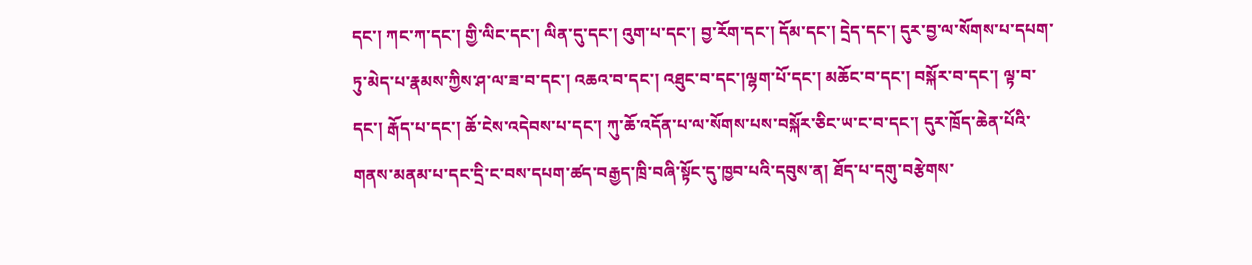དང་། ཀང་ཀ་དང་། གྱི་ལིང་དང་། ལིན་དུ་དང་། འུག་པ་དང་། བྱ་རོག་དང་། དོམ་དང་། དྲེད་དང་། དུར་བྱ་ལ་སོགས་པ་དཔག་ཏུ་མེད་པ་རྣམས་ཀྱིས་ཤ་ལ་ཟ་བ་དང་། འཆའ་བ་དང་། འཐུང་བ་དང་།ལྷག་པོ་དང་། མཆོང་བ་དང་། བསྐོར་བ་དང་། ལྟ་བ་དང་། རྒོད་པ་དང་། ཆོ་ངེས་འདེབས་པ་དང་། ཀུ་ཆོ་འདོན་པ་ལ་སོགས་པས་བསྐོར་ཅིང་ཡ་ང་བ་དང་། དུར་ཁྲོད་ཆེན་པོའི་གནས་མནམ་པ་དང་དྲི་ང་བས་དཔག་ཚད་བརྒྱད་ཁྲི་བཞི་སྟོང་དུ་ཁྱབ་པའི་དབུས་ན། ཐོད་པ་དགུ་བརྩེགས་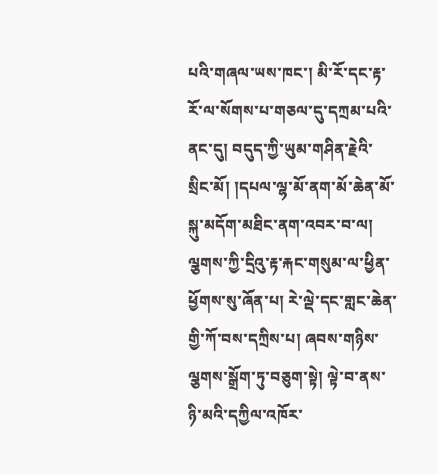པའི་གཞལ་ཡས་ཁང་། མི་རོ་དང་རྟ་རོ་ལ་སོགས་པ་གཅལ་དུ་དཀྲམ་པའི་ནང་དུ། བདུད་ཀྱི་ཡུམ་གཤིན་རྗེའི་སྲིང་མོ། །དཔལ་ལྷ་མོ་ནག་མོ་ཆེན་མོ་སྐུ་མདོག་མཐིང་ནག་འབར་བ་ལ། ལྕགས་ཀྱི་དྲིའུ་རྟ་རྐང་གསུམ་ལ་ཕྱིན་ཕྱོགས་སུ་ཞོན་པ། རེ་ལྡེ་དང་གླང་ཆེན་གྱི་ཀོ་བས་དཀྲིས་པ། ཞབས་གཉིས་ལྕགས་སྒྲོག་ཏུ་བཅུག་སྟེ། ལྟེ་བ་ནས་ཉི་མའི་དཀྱིལ་འཁོར་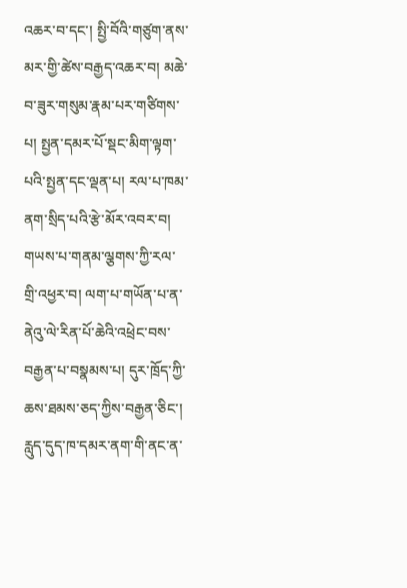འཆར་བ་དང་། སྤྱི་བོའི་གཙུག་ནས་མར་གྱི་ཚེས་བརྒྱད་འཆར་བ། མཆེ་བ་ཟུར་གསུམ་རྣམ་པར་གཙིགས་པ། སྤྱན་དམར་པོ་སྡང་མིག་ལྟག་པའི་སྤྱན་དང་ལྡན་པ། རལ་པ་ཁམ་ནག་སྲིད་པའི་རྩེ་མོར་འབར་བ། གཡས་པ་གནམ་ལྕགས་ཀྱི་རལ་གྲི་འཕྱར་བ། ལག་པ་གཡོན་པ་ན་ནེའུ་ལེ་རིན་པོ་ཆེའི་འཕྲེང་བས་བརྒྱན་པ་བསྣམས་པ། དུར་ཁྲོད་ཀྱི་ཆས་ཐམས་ཅད་ཀྱིས་བརྒྱན་ཅིང་། རླུད་དུད་ཁ་དམར་ནག་གི་ནང་ན་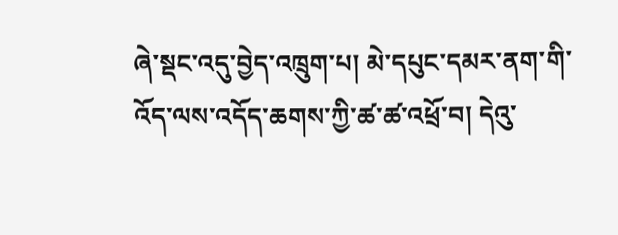ཞེ་སྡང་འདུ་བྱེད་འཁྲུག་པ། མེ་དཔུང་དམར་ནག་གི་འོད་ལས་འདོད་ཆགས་ཀྱི་ཚ་ཚ་འཕྲོ་བ། དེའུ་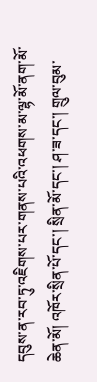དབུས་ན་རབ་ཏུ་འཇིགས་པར་གནས་པའི་འཕགས་མ་ལྷ་མོ་ནག་མོ་ཆེན་མོ། འཁོར་སྲིན་པོ་དང་། སྲིན་མོ་དང་། ཤ་ཟ་དང་། གྲུལ་བུམ་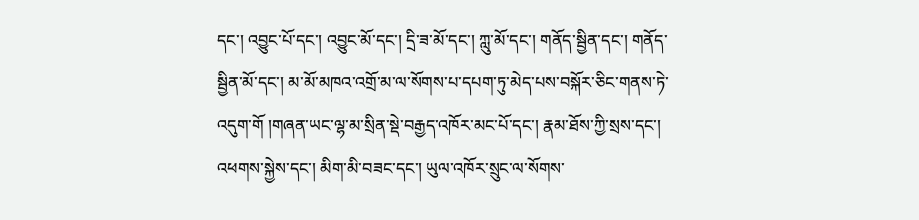དང་། འབྱུང་པོ་དང་། འབྱུང་མོ་དང་། དྲི་ཟ་མོ་དང་། ཀླུ་མོ་དང་། གནོད་སྦྱིན་དང་། གནོད་སྦྱིན་མོ་དང་། མ་མོ་མཁའ་འགྲོ་མ་ལ་སོགས་པ་དཔག་ཏུ་མེད་པས་བསྐོར་ཅིང་གནས་ཏེ་འདུག་གོ །གཞན་ཡང་ལྷ་མ་སྲིན་སྡེ་བརྒྱད་འཁོར་མང་པོ་དང་། རྣམ་ཐོས་ཀྱི་སྲས་དང་། འཕགས་སྐྱེས་དང་། མིག་མི་བཟང་དང་། ཡུལ་འཁོར་སྲུང་ལ་སོགས་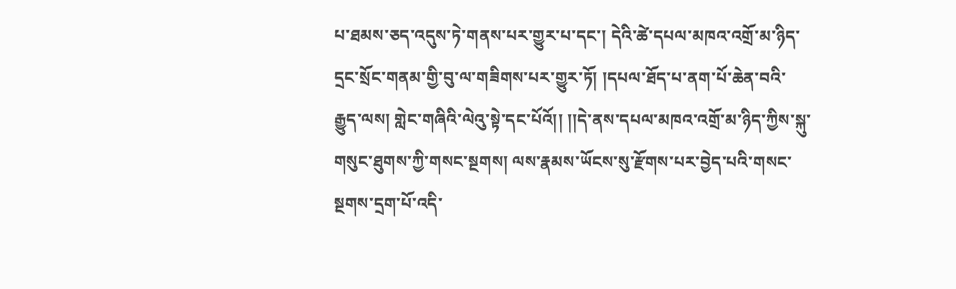པ་ཐམས་ཅད་འདུས་ཏེ་གནས་པར་གྱུར་པ་དང་། དེའི་ཚེ་དཔལ་མཁའ་འགྲོ་མ་ཉིད་དྲང་སྲོང་གནམ་གྱི་བུ་ལ་གཟིགས་པར་གྱུར་ཏོ། །དཔལ་ཐོད་པ་ནག་པོ་ཆེན་བའི་རྒྱུད་ལས། གླེང་གཞིའི་ལེའུ་སྟེ་དང་པོའོ།། །།དེ་ནས་དཔལ་མཁའ་འགྲོ་མ་ཉིད་ཀྱིས་སྐུ་གསུང་ཐུགས་ཀྱི་གསང་སྔགས། ལས་རྣམས་ཡོངས་སུ་རྫོགས་པར་བྱེད་པའི་གསང་སྔགས་དྲག་པོ་འདི་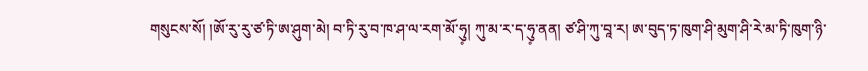གསུངས་སོ། །ཨོ་རུ་རུ་ཙ་ཏི་ཨ་ཤུག་མེ། བ་ཏི་རུ་བ་ཁ་ཤ་ལ་རག་མོ་ཧུ༷། ཀུ་མ་ར་ད་ཧུ༷་ནན། ཙ་ཤི་ཀུ་བཱ་ར། ཨ་བུད་ཏ་ཁུག་ཤི་མུག་ཤི་རེ་མ་ཏི་ཁུག་ཉི་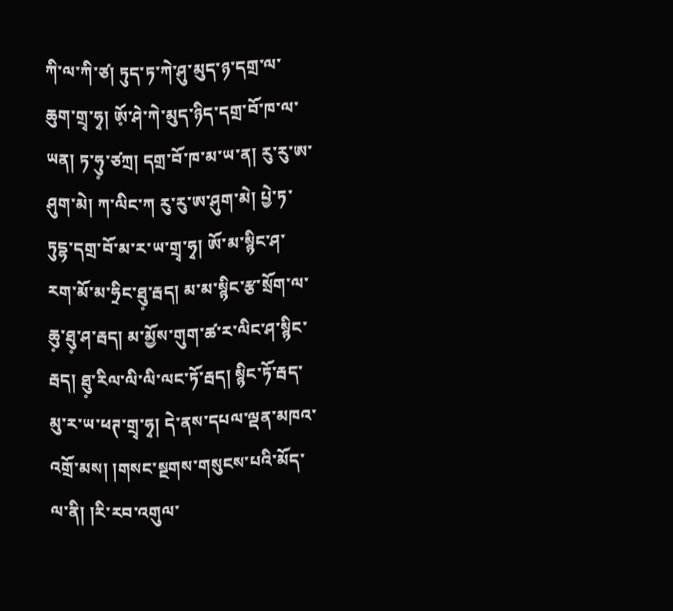ཀི་ལ་ཀི་ཙ། ཏུད་ཏ་ཀེ་ཤུ་མུད་ཉ་དགྲ་ལ་ཆུག་གྲྭ་ཧྭ། ཨོ༷་ཤེ་ཀེ་མུད་ཉིད་དགྲ་བོ་ཁ་ལ་ཡན། ཏ་ཧུ༷་ཙཀྲ། དགྲ་བོ་ཁ་མ་ཡ་ན། རུ་རུ་ཨ་ཤུག་མེ། ཀ་ལིང་ཀ རུ་རུ་ཨ་ཤུག་མེ། པྱེ་ཏ་ཏུདྷ་དགྲ་བོ་མ་ར་ཡ་གྲྭ་ཧྭ། ཨོ་མ་སྙིང་ཤ་རག་མོ་མ་ཧྲིང་ཐུ༷་རྦད། མ་མ་སྙིང་རྩ་སྲོག་ལ་ཆུ༷་ཐུ༷་ཤ་རྦད། མ་མྱོས་གུག་ཚ་ར་ལིང་ཤ་སྙིང་རྦད། ཐུ༷་རིལ་ལི་ལི་ལང་ཏོ་རྦད། སྙིང་ཏོ་རྦད་མུ་ར་ཡ་ཕཊ་གྲྭ་ཧྭ། དེ་ནས་དཔལ་ལྡན་མཁའ་འགྲོ་མས། །གསང་སྔགས་གསུངས་པའི་མོད་ལ་ནི། །རི་རབ་འགུལ་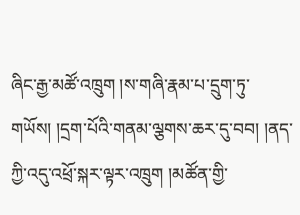ཞིང་རྒྱ་མཚོ་འཁྲུག །ས་གཞི་རྣམ་པ་དྲུག་ཏུ་གཡོས། །དྲག་པོའི་གནམ་ལྕགས་ཆར་དུ་བབ། །ནད་ཀྱི་འདུ་འཕྲོ་སྐར་ལྟར་འཁྲུག །མཚོན་གྱི་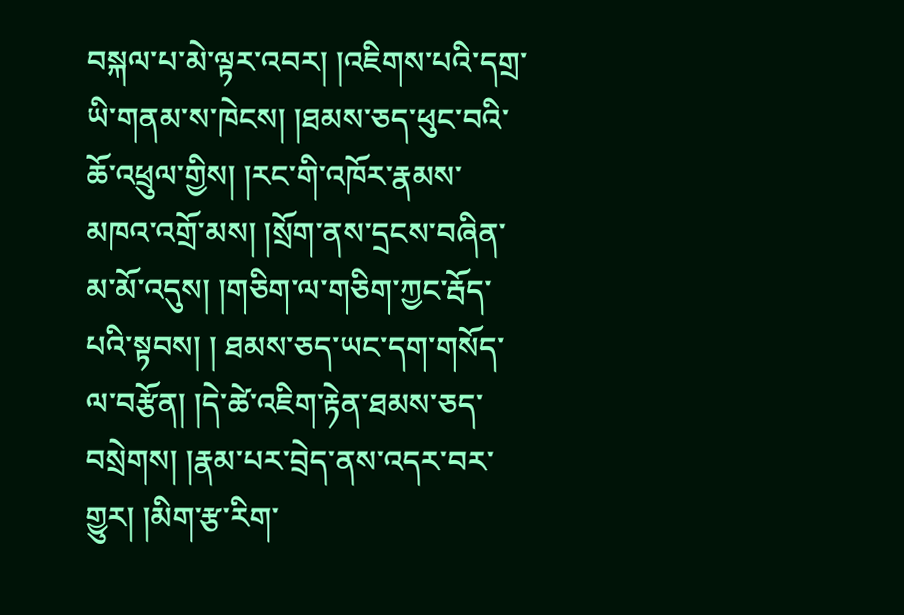བསྐལ་པ་མེ་ལྟར་འབར། །འཇིགས་པའི་དགྲ་ཡི་གནམ་ས་ཁེངས། །ཐམས་ཅད་ཕུང་བའི་ཆོ་འཕྲུལ་གྱིས། །རང་གི་འཁོར་རྣམས་མཁའ་འགྲོ་མས། །སྲོག་ནས་དྲངས་བཞིན་མ་མོ་འདུས། །གཅིག་ལ་གཅིག་ཀྱང་རྦོད་པའི་སྟབས། ། ཐམས་ཅད་ཡང་དག་གསོད་ལ་བརྩོན། །དེ་ཚེ་འཇིག་རྟེན་ཐམས་ཅད་བསྲེགས། །རྣམ་པར་བྲེད་ནས་འདར་བར་གྱུར། །མིག་རྩ་རིག་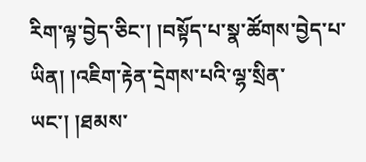རིག་ལྟ་བྱེད་ཅིང་། །བསྟོད་པ་སྣ་ཚོགས་བྱེད་པ་ཡིན། །འཇིག་རྟེན་དྲེགས་པའི་ལྷ་སྲིན་ཡང་། །ཐམས་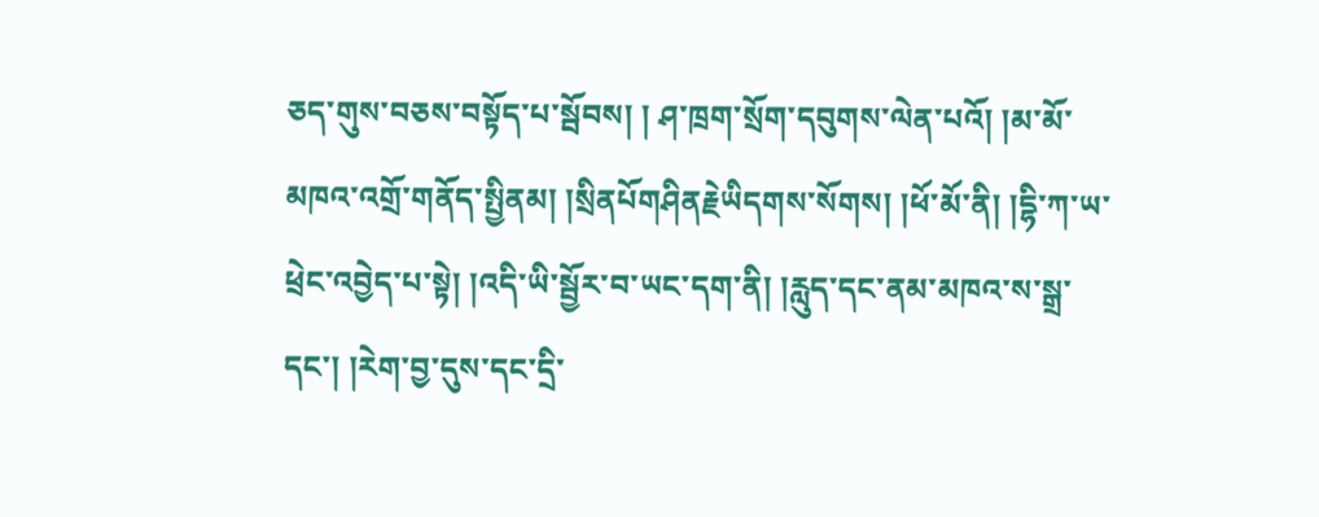ཅད་གུས་བཅས་བསྟོད་པ་སྦོབས། ། ཤ་ཁྲག་སྲོག་དབུགས་ལེན་པའོ། །མ་མོ་མཁའ་འགྲོ་གནོད་སྤྱིནམ། །སྲིནཔོགཤིནརྗེཡིདགས་སོགས། །ཕོ་མོ་ནི། །དྷི་ཀ་ཡ་ཕྲེང་འབྱེད་པ་སྟེ། །འདི་ཡི་སྦྱོར་བ་ཡང་དག་ནི། །རླུད་དང་ནམ་མཁའ་ས་སྒྲ་དང་། །རེག་བྱ་དུས་དང་དྲི་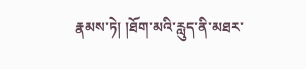རྣམས་ཏེ། །ཐོག་མའི་རླུད་ནི་མཐར་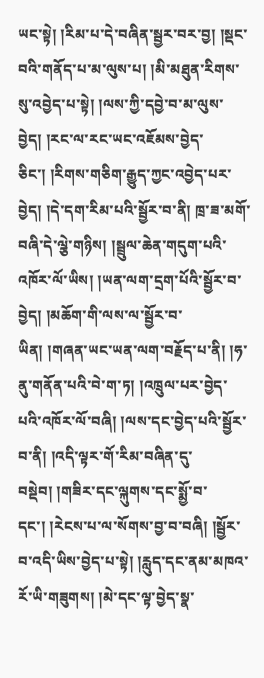ཡང་སྟེ། །རིམ་པ་དེ་བཞིན་སྦྱར་བར་བྱ། །སྡང་བའི་གནོད་པ་མ་ལུས་པ། །མི་མཐུན་རིགས་སུ་འབྱེད་པ་སྟེ། །ལས་ཀྱི་དབྱེ་བ་མ་ལུས་བྱེད། །རང་ལ་རང་ཡང་འཇོམས་བྱེད་ཅིང་། །རིགས་གཅིག་རྒྱུད་ཀྱང་འབྱེད་པར་བྱེད། །དེ་དག་རིམ་པའི་སྦྱོར་བ་ནི། ཁྲ་ཟ་མགོ་བཞི་དེ་ལྕེ་གཉིས། །སྦྲུལ་ཆེན་གདུག་པའི་འཁོར་ལོ་ཡིས། །ཡན་ལག་དྲག་པོའི་སྦྱོར་བ་བྱེད། །མཆོག་གི་ལས་ལ་སྦྱོར་བ་ཡིན། །གཞན་ཡང་ཡན་ལག་བརྗོད་པ་ནི། །ཧ་ནུ་གནོན་པའི་བེ་ག་ཏ། །འཁྲུལ་པར་བྱེད་པའི་འཁོར་ལོ་བཞི། །ལས་དང་བྱེད་པའི་སྦྱོར་བ་ནི། །འདི་ལྟར་གོ་རིམ་བཞིན་དུ་བསྡེབ། །གཟིར་དང་ལྐུགས་དང་སྨྱོ་བ་དང་། །རེངས་པ་ལ་སོགས་བྱ་བ་བཞི། །སྦྱོར་བ་འདི་ཡིས་བྱེད་པ་སྟེ། །རླུད་དང་ནམ་མཁའ་རོ་ཡི་གཟུགས། །མེ་དང་ལྟ་བྱེད་སྣ་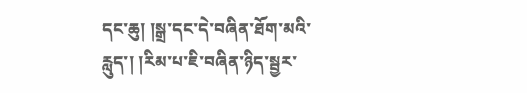དང་ཆུ། །སྒྲ་དང་དེ་བཞིན་ཐོག་མའི་རླུད་། །རིམ་པ་ཇི་བཞིན་ཉིད་སྦྱར་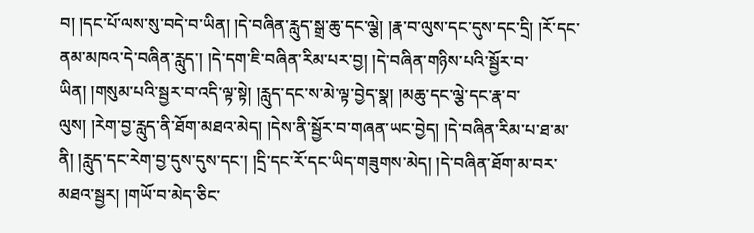བ། །དང་པོ་ལས་སུ་བདེ་བ་ཡིན། །དེ་བཞིན་རླུད་སྒྲ་ཆུ་དང་ལྕེ། །རྣ་བ་ལུས་དང་དུས་དང་དྲི། །རོ་དང་ནམ་མཁའ་དེ་བཞིན་རླུད་། །དེ་དག་ཇི་བཞིན་རིམ་པར་བྱ། །དེ་བཞིན་གཉིས་པའི་སྦྱོར་བ་ཡིན། །གསུམ་པའི་སྦྱར་བ་འདི་ལྟ་སྟེ། །རླུད་དང་ས་མེ་ལྟ་བྱེད་སྣ། །མཆུ་དང་ལྕེ་དང་རྣ་བ་ལུས། །རེག་བྱ་རླུད་ནི་ཐོག་མཐའ་མེད། །དེས་ནི་སྦྱོར་བ་གཞན་ཡང་བྱེད། །དེ་བཞིན་རིམ་པ་ཐ་མ་ནི། །རླུད་དང་རེག་བྱ་དུས་དུས་དང་། །དྲི་དང་རོ་དང་ཡིད་གཟུགས་མེད། །དེ་བཞིན་ཐོག་མ་བར་མཐའ་སྦྱར། །གཡོ་བ་མེད་ཅིང་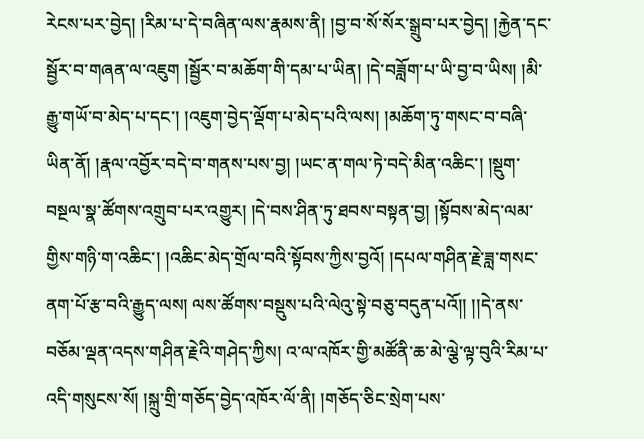རེངས་པར་བྱེད། །རིམ་པ་དེ་བཞིན་ལས་རྣམས་ནི། །བྱ་བ་སོ་སོར་སྒྲུབ་པར་བྱེད། །རྐྱེན་དང་སྦྱོར་བ་གཞན་ལ་འཇུག །སྦྱོར་བ་མཆོག་གི་དམ་པ་ཡིན། །དེ་བཟློག་པ་ཡི་བྱ་བ་ཡིས། །མི་རྒྱུ་གཡོ་བ་མེད་པ་དང་། །འཇུག་བྱེད་ལྡོག་པ་མེད་པའི་ལས། །མཆོག་ཏུ་གསང་བ་བཞི་ཡིན་ནོ། །རྣལ་འབྱོར་བདེ་བ་གནས་པས་བྱ། །ཡང་ན་གལ་ཏེ་བདེ་མིན་འཆིང་། །སྡུག་བསྔལ་སྣ་ཚོགས་འགྲུབ་པར་འགྱུར། །དེ་བས་ཤིན་ཏུ་ཐབས་བསྟན་བྱ། །སྟོབས་མེད་ལམ་གྱིས་གཉི་ག་འཆིང་། །འཆིང་མེད་གྲོལ་བའི་སྟོབས་ཀྱིས་བྱའོ། །དཔལ་གཤིན་རྗེ་ཟླ་གསང་ནག་པོ་རྩ་བའི་རྒྱུད་ལས། ལས་ཚོགས་བསྡུས་པའི་ལེའུ་སྟེ་བཅུ་བདུན་པའོ།། །།དེ་ནས་བཅོམ་ལྡན་འདས་གཤིན་རྗེའི་གཤེད་ཀྱིས། འ་ལ་འཁོར་གྱི་མཚོནི་ཆ་མེ་ལྕེ་ལྟ་བུའི་རིམ་པ་འདི་གསུངས་སོ། །སྐྲུ་གྲི་གཅོད་བྱེད་འཁོར་ལོ་ནི། །གཅོད་ཅིང་སྲེག་པས་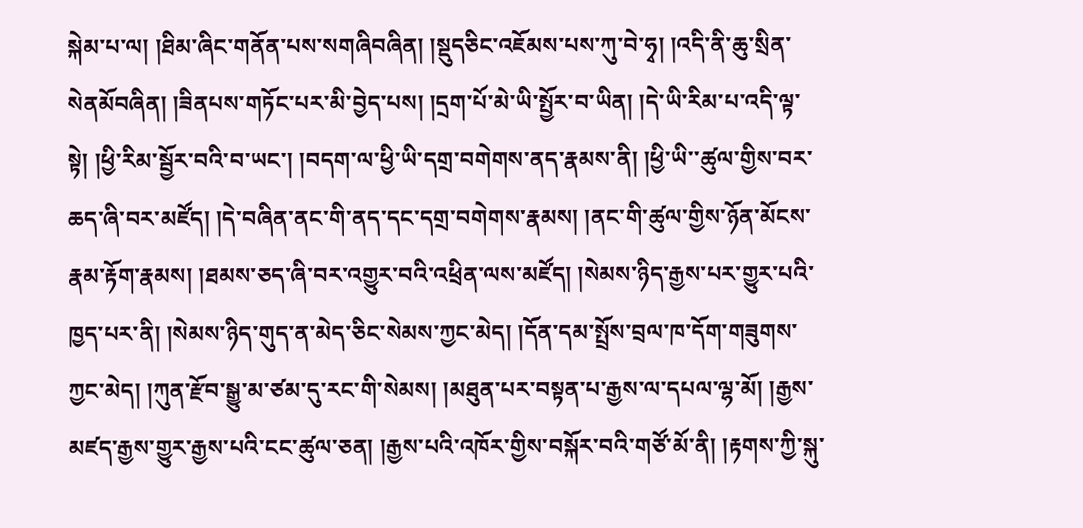སྐེམ་པ་ལ། །ཐིམ་ཞིང་གནོན་པས་སགཞིབཞིན། །སྡུདཅིང་འཇོམས་པས་ཀུ་བེ་ཧྭ། །འདི་ནི་ཆུ་སྲིན་སེནམོབཞིན། །ཟིནཔས་གཏོང་པར་མི་བྱེད་པས། །དྲག་པོ་མེ་ཡི་སྤྱོར་བ་ཡིན། །དེ་ཡི་རིམ་པ་འདི་ལྟ་སྟེ། །ཕྱི་རིམ་སྦྱོར་བའི་བ་ཡང་། །བདག་ལ་ཕྱི་ཡི་དགྲ་བགེགས་ནད་རྣམས་ནི། །ཕྱི་ཡི་་ཚུལ་གྱིས་བར་ཆད་ཞི་བར་མཛོད། །དེ་བཞིན་ནང་གི་ནད་དང་དགྲ་བགེགས་རྣམས། །ནང་གི་ཚུལ་གྱིས་ཉོན་མོངས་རྣམ་རྟོག་རྣམས། །ཐམས་ཅད་ཞི་བར་འགྱུར་བའི་འཕྲིན་ལས་མཛོད། །སེམས་ཉིད་རྒྱས་པར་གྱུར་པའི་ཁྱད་པར་ནི། །སེམས་ཉིད་གུད་ན་མེད་ཅིང་སེམས་ཀྱང་མེད། །དོན་དམ་སྤྲོས་བྲལ་ཁ་དོག་གཟུགས་ཀྱང་མེད། །ཀུན་རྫོབ་སྒྱུ་མ་ཙམ་དུ་རང་གི་སེམས། །མཐུན་པར་བསྟན་པ་རྒྱས་ལ་དཔལ་ལྷ་མོ། །རྒྱས་མཛད་རྒྱས་གྱུར་རྒྱས་པའི་ངང་ཚུལ་ཅན། །རྒྱས་པའི་འཁོར་གྱིས་བསྐོར་བའི་གཙོ་མོ་ནི། །རྟགས་ཀྱི་སྐུ་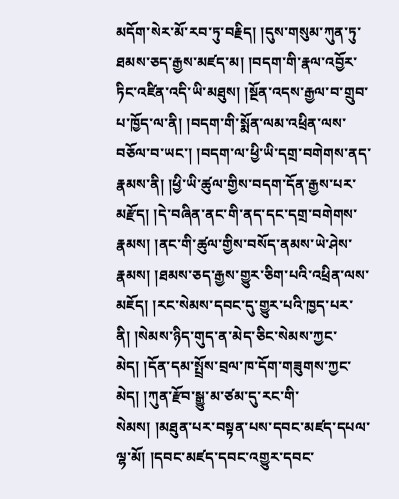མདོག་སེར་མོ་རབ་ཏུ་བརྗིད། །དུས་གསུམ་ཀུན་ཏུ་ཐམས་ཅད་རྒྱས་མཛད་མ། །བདག་གི་རྣལ་འབྱོར་ཏིང་འཛིན་འདི་ཡི་མཐུས། །སྔོན་འདས་རྒྱལ་བ་གྲུབ་པ་ཁྱོད་ལ་ནི། །བདག་གི་སྨོན་ལམ་འཕྲིན་ལས་བཅོལ་བ་ཡང་། །བདག་ལ་ཕྱི་ཡི་དགྲ་བགེགས་ནད་རྣམས་ནི། །ཕྱི་ཡི་ཚུལ་གྱིས་བདག་དོན་རྒྱས་པར་མརྫོད། །དེ་བཞིན་ནང་གི་ནད་དང་དགྲ་བགེགས་རྣམས། །ནང་གི་ཚུལ་གྱིས་བསོད་ནམས་ཡེ་ཤེས་རྣམས། །ཐམས་ཅད་རྒྱས་གྱུར་ཅིག་པའི་འཕྲིན་ལས་མཇོད། །རང་སེམས་དབང་དུ་གྱུར་པའི་ཁྱད་པར་ནི། །སེམས་ཉིད་གུད་ན་མེད་ཅིང་སེམས་ཀྱང་མེད། །དོན་དམ་སྤྲོས་བྲལ་ཁ་དོག་གཟུགས་ཀྱང་མེད། །ཀུན་རྫོབ་སྒྱུ་མ་ཙམ་དུ་རང་གི་སེམས། །མཐུན་པར་བསྟན་པས་དབང་མཛད་དཔལ་ལྷ་མོ། །དབང་མཛད་དབང་འགྱུར་དབང་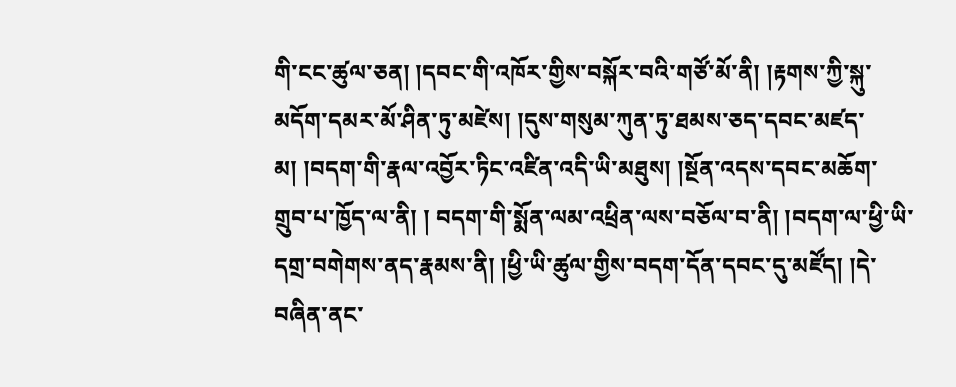གི་ངང་ཚུལ་ཅན། །དབང་གི་འཁོར་གྱིས་བསྐོར་བའི་གཙོ་མོ་ནི། །རྟགས་ཀྱི་སྐུ་མདོག་དམར་མོ་ཤིན་ཏུ་མཛེས། །དུས་གསུམ་ཀུན་ཏུ་ཐམས་ཅད་དབང་མཛད་མ། །བདག་གི་རྣལ་འབྱོར་ཏིང་འཛིན་འདི་ཡི་མཐུས། །སྔོན་འདས་དབང་མཆོག་གྲུབ་པ་ཁྱོད་ལ་ནི། ། བདག་གི་སྨོན་ལམ་འཕྲིན་ལས་བཅོལ་བ་ནི། །བདག་ལ་ཕྱི་ཡི་དགྲ་བགེགས་ནད་རྣམས་ནི། །ཕྱི་ཡི་ཚུལ་གྱིས་བདག་དོན་དབང་དུ་མཛོད། །དེ་བཞིན་ནང་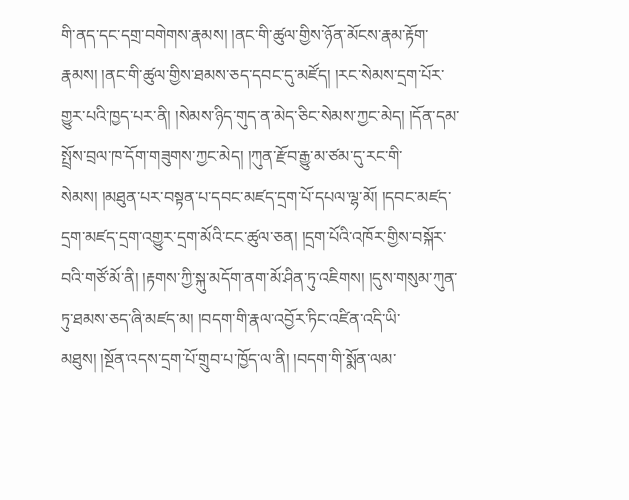གི་ནད་དང་དགྲ་བགེགས་རྣམས། །ནང་གི་ཚུལ་གྱིས་ཉོན་མོངས་རྣམ་རྟོག་རྣམས། །ནང་གི་ཚུལ་གྱིས་ཐམས་ཅད་དབང་དུ་མཛོད། །རང་སེམས་དྲག་པོར་གྱུར་པའི་ཁྱད་པར་ནི། །སེམས་ཉིད་གུད་ན་མེད་ཅིང་སེམས་ཀྱང་མེད། །དོན་དམ་སྤྲོས་བྲལ་ཁ་དོག་གཟུགས་ཀྱང་མེད། །ཀུན་རྫོབ་རྒྱུ་མ་ཙམ་དུ་རང་གི་སེམས། །མཐུན་པར་བསྟན་པ་དབང་མཛད་དྲག་པོ་དཔལ་ལྷ་མོ། །དབང་མཛད་དྲག་མཛད་དྲག་འགྱུར་དྲག་མོའི་ངང་ཚུལ་ཅན། །དྲག་པོའི་འཁོར་གྱིས་བསྐོར་བའི་གཙོ་མོ་ནི། །རྟགས་ཀྱི་སྐུ་མདོག་ནག་མོ་ཤིན་ཏུ་འཇིགས། །དུས་གསུམ་ཀུན་ཏུ་ཐམས་ཅད་ཞི་མཛད་མ། །བདག་གི་རྣལ་འབྱོར་ཏིང་འཛིན་འདི་ཡི་མཐུས། །སྔོན་འདས་དྲག་པོ་གྲུབ་པ་ཁྱོད་ལ་ནི། །བདག་གི་སྨོན་ལམ་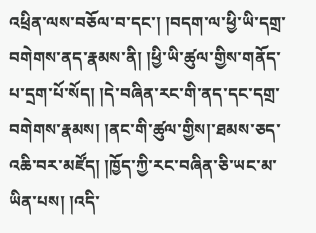འཕྲིན་ལས་བཅོལ་བ་དང་། །བདག་ལ་ཕྱི་ཡི་དགྲ་བགེགས་ནད་རྣམས་ནི། །ཕྱི་ཡི་ཚུལ་གྱིས་གནོད་པ་དྲག་པོ་སོད། །དེ་བཞིན་རང་གི་ནད་དང་དགྲ་བགེགས་རྣམས། །ནང་གི་ཚུལ་གྱིས།་ཐམས་ཅད་འཆི་བར་མཛོད། །ཁྱོད་ཀྱི་རང་བཞིན་ཅི་ཡང་མ་ཡིན་པས། །འདི་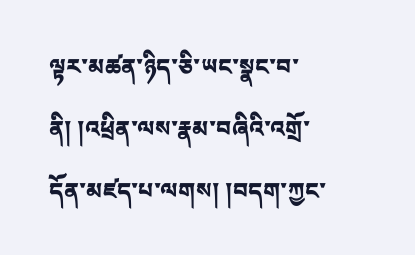ལྟར་མཚན་ཉིད་ཅི་ཡང་སྣང་བ་ནི། །འཕྲིན་ལས་རྣམ་བཞིའི་འགྲོ་དོན་མཛད་པ་ལགས། །བདག་ཀྱང་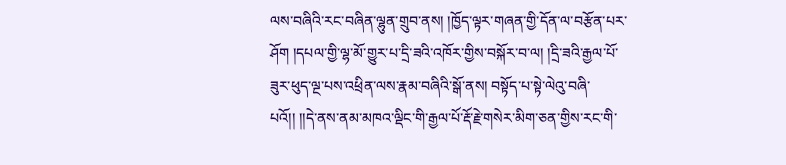ལས་བཞིའི་རང་བཞིན་ལྷུན་གྲུབ་ནས། །ཁྱོད་ལྟར་གཞན་གྱི་དོན་ལ་བརྩོན་པར་ཤོག །དཔལ་གྱི་ལྷ་མོ་གྱུར་པ་དྲི་ཟའི་འཁོར་གྱིས་བསྐོར་བ་ལ། །དྲི་ཟའི་རྒྱལ་པོ་ཟུར་ཕུད་ལྔ་པས་འཕྲིན་ལས་རྣམ་བཞིའི་སྒོ་ནས། བསྟོད་པ་སྟེ་ལེའུ་བཞི་པའོ།། །།དེ་ནས་ནམ་མཁའ་ལྡིང་གི་རྒྱལ་པོ་རྡོ་རྗེ་གསེར་མིག་ཅན་གྱིས་རང་གི་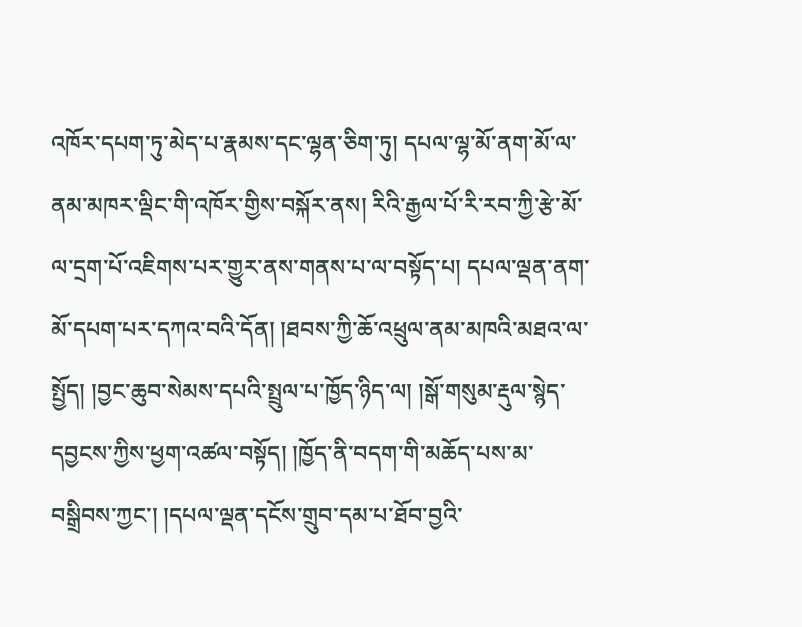འཁོར་དཔག་ཏུ་མེད་པ་རྣམས་དང་ལྷན་ཅིག་ཏུ། དཔལ་ལྷ་མོ་ནག་མོ་ལ་ནམ་མཁར་ལྡིང་གི་འཁོར་གྱིས་བསྐོར་ནས། རིའི་རྒྱལ་པོ་རི་རབ་ཀྱི་རྩེ་མོ་ལ་དྲག་པོ་འཇིགས་པར་གྱུར་ནས་གནས་པ་ལ་བསྟོད་པ། དཔལ་ལྡན་ནག་མོ་དཔག་པར་དཀའ་བའི་དོན། །ཐབས་ཀྱི་ཆོ་འཕྲུལ་ནམ་མཁའི་མཐའ་ལ་སྤྱོད། །བྱང་ཆུབ་སེམས་དཔའི་སྤྲུལ་པ་ཁྱོད་ཉིད་ལ། །སྒོ་གསུམ་རྡུལ་སྙེད་དབྱངས་ཀྱིས་ཕྱག་འཚལ་བསྟོད། །ཁྱོད་ནི་བདག་གི་མཆོད་པས་མ་བསྒྲིབས་ཀྱང་། །དཔལ་ལྡན་དངོས་གྲུབ་དམ་པ་ཐོབ་བྱའི་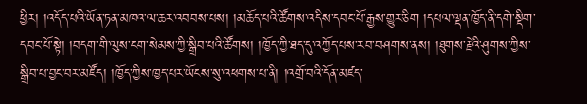ཕྱིར། །འདོད་པའི་ཡོན་ཏན་མཁའ་ལ་ཆར་འབབས་པས། །མཆོད་པའི་ཚོགས་འདིས་དབང་པོ་རྒྱས་གྱུར་ཅིག །དཔལ་ལྡན་ཁྱོད་ནི་དགེ་སྡིག་དབང་པོ་སྟེ། །བདག་གི་ལུས་ངག་སེམས་ཀྱི་སྒྲིབ་པའི་ཚོགས། །ཁྱོད་ཀྱི་ཐད་དུ་འཀྱོད་པས་རབ་བཤགས་ནས། །ཐུགས་རྗེའི་ཤུགས་ཀྱིས་སྒྲིབ་པ་བྱང་བར་མཛོད། །ཁྱོད་ཀྱིས་ཁྱད་པར་ཡོངས་སུ་འཕགས་པ་ནི། །འགྲོ་བའི་དོན་མཛད་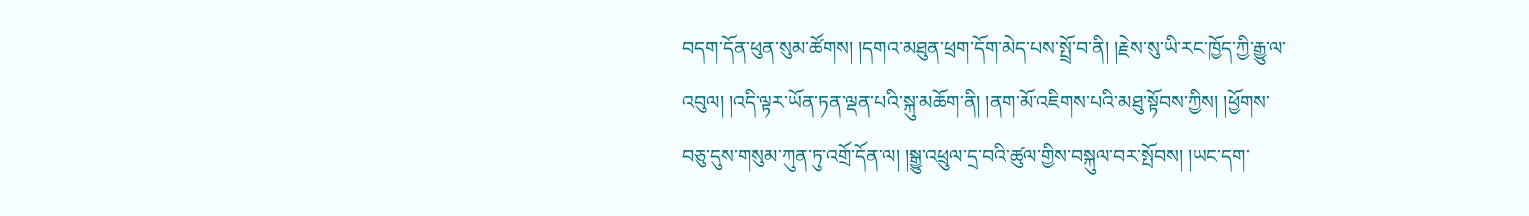བདག་དོན་ཕུན་སུམ་ཚོགས། །དགའ་མཐུན་ཕྲག་དོག་མེད་པས་སྤྲོ་བ་ནི། །རྗེས་སུ་ཡི་རང་ཁྱོད་ཀྱི་རྒྱུ་ལ་འབུལ། །འདི་ལྟར་ཡོན་ཏན་ལྡན་པའི་སྐུ་མཆོག་ནི། །ནག་མོ་འཇིགས་པའི་མཐུ་སྟོབས་ཀྱིས། །ཕྱོགས་བཅུ་དུས་གསུམ་ཀུན་ཏུ་འགྲོ་དོན་ལ། །སྒྱུ་འཕྲུལ་དྲ་བའི་ཚུལ་གྱིས་བསྐུལ་བར་སྤོབས། །ཡང་དག་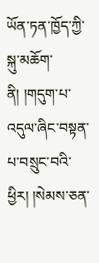ཡོན་ཏན་ཁྱོད་ཀྱི་སྐུ་མཆོག་ནི། །གདུག་པ་འདུལ་ཞིང་བསྟན་པ་བསྲུང་བའི་ཕྱིར། །སེམས་ཅན་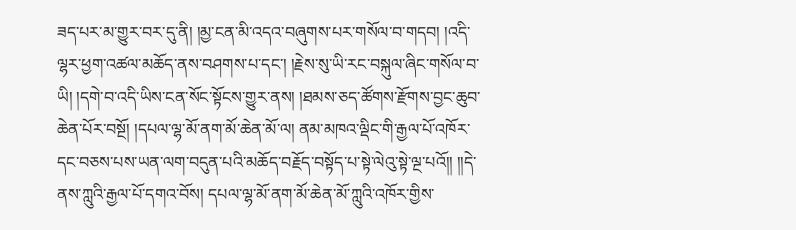ཟད་པར་མ་གྱུར་བར་དུ་ནི། །མྱ་ངན་མི་འདའ་བཞུགས་པར་གསོལ་བ་གདབ། །འདི་ལྷར་ཕྱག་འཚལ་མཆོད་ནས་བཤགས་པ་དང་། །རྗེས་སུ་ཡི་རང་བསྐུལ་ཞིང་གསོལ་བ་ཡི། །དགེ་བ་འདི་ཡིས་ངན་སོང་སྟོངས་གྱུར་ནས། །ཐམས་ཅད་ཚོགས་རྫོགས་བྱང་ཆུབ་ཆེན་པོར་བསྔོ། །དཔལ་ལྷ་མོ་ནག་མོ་ཆེན་མོ་ལ། ནམ་མཁའ་ལྡིང་གི་རྒྱལ་པོ་འཁོར་དང་བཅས་པས་ཡན་ལག་བདུན་པའི་མཆོད་བརྗོད་བསྟོད་པ་སྟེ་ལེའུ་སྟེ་ལྔ་པའོ།། །།དེ་ནས་ཀླུའི་རྒྱལ་པོ་དགའ་བོས། དཔལ་ལྷ་མོ་ནག་མོ་ཆེན་མོ་ཀླུའི་འཁོར་གྱིས་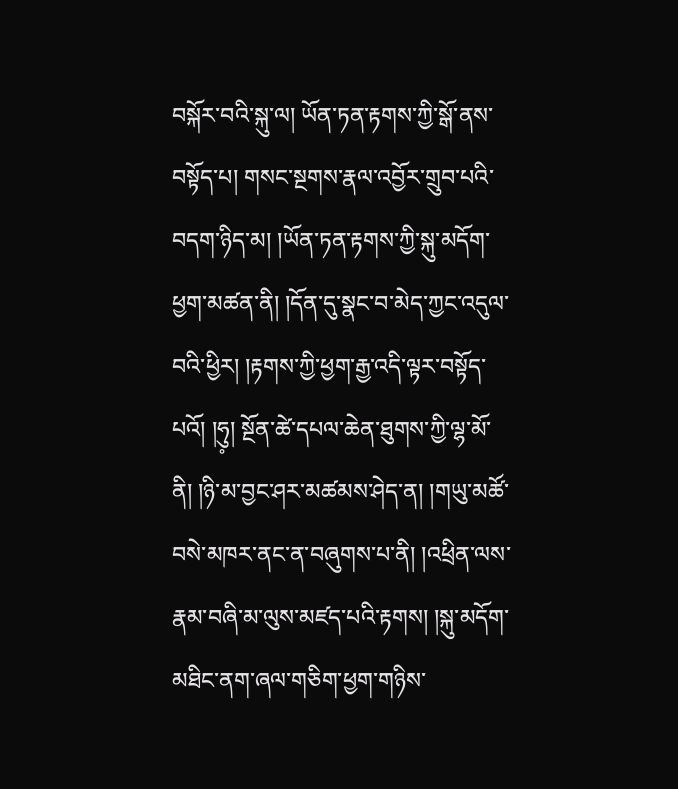བསྐོར་བའི་སྐུ་ལ། ཡོན་ཏན་རྟགས་ཀྱི་སྒོ་ནས་བསྟོད་པ། གསང་སྔགས་རྣལ་འབྱོར་གྲུབ་པའི་བདག་ཉིད་མ། །ཡོན་ཏན་རྟགས་ཀྱི་སྐུ་མདོག་ཕྱག་མཚན་ནི། །དོན་དུ་སྣང་བ་མེད་ཀྱང་འདུལ་བའི་ཕྱིར། །རྟགས་ཀྱི་ཕྱག་རྒྱ་འདི་ལྟར་བསྟོད་པའོ། །ཧུ༷། སྔོན་ཚེ་དཔལ་ཆེན་ཐུགས་ཀྱི་ལྷ་མོ་ནི། །ཉི་མ་བྱང་ཤར་མཚམས་ཤེད་ན། །གཡུ་མཚོ་བསེ་མཁར་ནང་ན་བཞུགས་པ་ནི། །འཕྲིན་ལས་རྣམ་བཞི་མ་ལུས་མཛད་པའི་རྟགས། །སྐུ་མདོག་མཐིང་ནག་ཞལ་གཅིག་ཕྱག་གཉིས་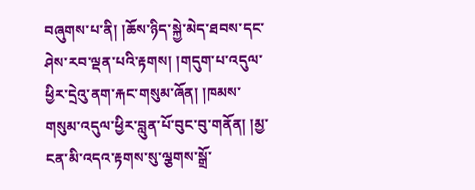བཞུགས་པ་ནི། །ཆོས་ཉིད་སྐྱེ་མེད་ཐབས་དང་ཤེས་རབ་ལྡན་པའི་རྟགས། །གདུག་པ་འདུལ་ཕྱིར་དྲེའུ་ནག་རྐང་གསུམ་ཞོན། །ཁམས་གསུམ་འདུལ་ཕྱིར་བླུན་པོ་བུང་བུ་གནོན། །མྱ་ངན་མི་འདའ་རྟགས་སུ་ལྕགས་སྒྲོ་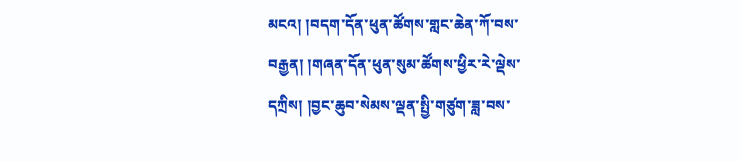མངའ། །བདག་དོན་ཕུན་ཚོགས་གླང་ཆེན་ཀོ་བས་བརྒྱན། །གཞན་དོན་ཕུན་སུམ་ཚོགས་ཕྱིར་རེ་ལྡེས་དཀྲིས། །བྱང་ཆུབ་སེམས་ལྡན་སྤྱི་གཙུག་ཟླ་བས་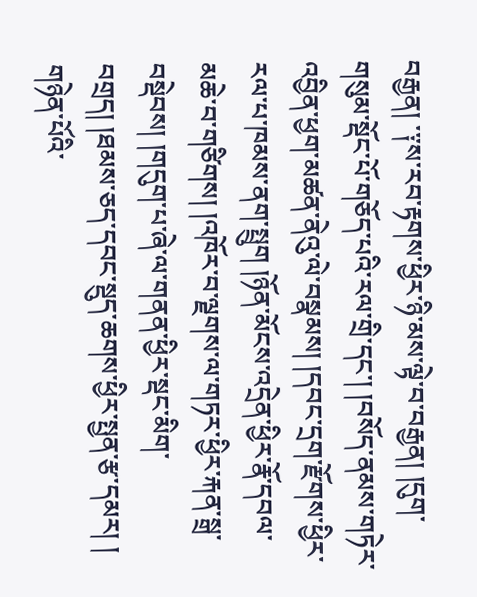བརྒྱན། ་༑ས་རབ་རྟགས་ཕྱིར་ཉི་མས་ལྟེ་བ་བརྒྱན། །དུག་ གསུམ་སྡོང་པོ་གཅོད་པའི་རལ་གྲི་དང་། །བསོད་ནམས་གཏེར་འབྱིན་ཕྱག་མཚན་ནེའུ་ལེ་བསྣམས། །དབང་དྲག་རྫོགས་ཕྱིར་རལ་པ་ཁམས་ནག་སྤྲུག །ཉོན་མོངས་འདྲེན་ཕྱིར་རྣོ་དབལ་མཆེ་བ་གཙིགས། །འཁོར་བ་ལྗགས་ལ་གཏར་ཕྱིར་རྐན་སྒྲ་བསྡེབས། །གདུག་པ་ཞེ་ལ་གནན་ཕྱིར་སྡང་མིག་བགྲད། །ཐམས་ཅད་དབང་སྡུད་ཆགས་ཕྱིར་སྤྱན་རྩ་དམར། ། གཉེན་པོའི་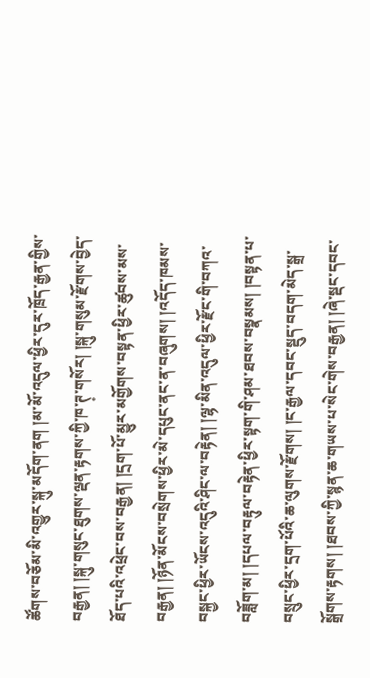ཚོགས་བཅོམ་མི་འགྱུར་སྐུ་མདོག་ནག །མ་མོ་འདུལ་ཕྱིར་དུར་ཁྲོད་རྒྱན་གྱིས་བརྒྱན། །སྐུ་གསུང་ཐུགས་ལྡན་རྟགས་ཀྱི་ཁ་ཊ༷་གསོར། །སྐུ་གསུམ་རྫོགས་བྱེད་ཐོད་པའི་འཕྲེང་བས་བརྒྱན། །དྲག་པོ་མྱུར་མགྱོགས་བསྟན་ཕྱིར་ཚུབས་མས་བརྒྱན། །ཉོན་མོངས་བསྲེགས་ཕྱིར་མེ་དཔུང་ནང་ན་བཞུགས། །འདོད་ཁམས་བསྐྱང་ཕྱིར་ཡོངས་འདུའི་ཤིང་ལ་བརྟེན། །ལྷ་མིན་འདུལ་ཕྱིར་རྫོང་གི་བཀའ་བཟློག་མ། །དཔལ་བརྟུལ་བརྟེན་ཕྱིར་སྟག་གི་ཤམ་ཐབས་བསྣམས། །བསྟན་པ་བསྲུང་ཕྱིར་དྲག་པོའི་ཆ་ལུགས་རྫོགས། །ང་རྒྱལ་དབང་སྡུད་བདག་མེད་སྒྲ་སྒྲོགས་རྟགས། །ཐབས་ཀྱི་སྙན་ཆ་གཡས་པ་སེང་གེས་བརྒྱན། །ཞེ་སྡང་དབང་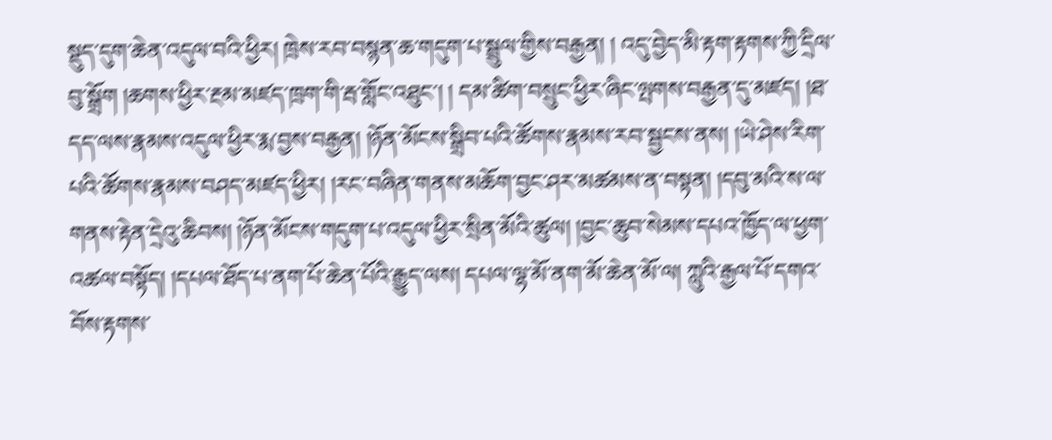སྡུད་དུག་ཆེན་འདུལ་བའི་ཕྱིར། ཁྲེས་རབ་བསྙན་ཆ་གདུག་པ་སྦྲུལ་གྱིས་བརྒྱན། ། འདུ་བྱེད་མི་རྟག་རྟགས་ཀྱི་དྲིལ་བུ་སྒྲོག །ཆགས་ཕྱིར་རྔམ་མཛད་ཁྲག་གི་རྦ་གློང་འཐུང་། ། དམ་ཚིག་བསྲུང་ཕྱིར་ཞིང་ལྤགས་བརྒྱན་དུ་མཛད། །ཐ་དད་ལས་རྣམས་འདུལ་ཕྱིར་རྨ་བྱས་བརྒྱན། །ཉོན་མོངས་སྒྲིབ་པའི་ཚོགས་རྣམས་རབ་སྦྱངས་ནས། །ཡེ་ཤེས་རིག་པའི་ཚོགས་རྣམས་བཤད་མཛད་ཕྱིར། །རང་བཞིན་གནས་མཆོག་བྱང་ཤར་མཚམས་ན་བསྟན། །དབུ་མའི་ས་ལ་གནས་རྟེན་དྲེའུ་ཆིབས། །ཉོན་མོངས་གདུག་པ་འདུལ་ཕྱིར་སྲིན་མོའི་ཚུལ། །བྱང་ཆུབ་སེམས་དཔའ་ཁྱོད་ལ་ཕྱག་འཚལ་བསྟོད། །དཔལ་ཐོད་པ་ནག་པོ་ཆེན་པོའི་རྒྱུད་ལས། དཔལ་ལྷ་མོ་ནག་མོ་ཆེན་མོ་ལ། ཀླུའི་རྒྱལ་པོ་དགའ་བོས་རྟགས་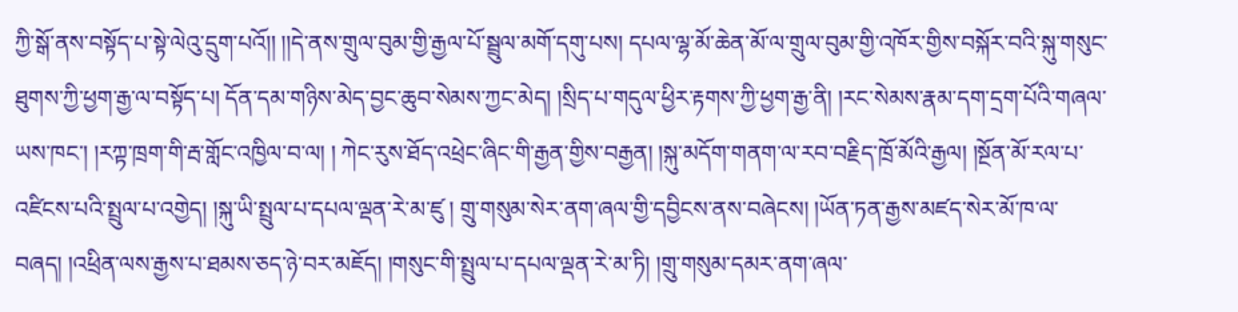ཀྱི་སྒོ་ནས་བསྟོད་པ་སྟེ་ལེའུ་དྲུག་པའོ།། །།དེ་ནས་གྲུལ་བུམ་གྱི་རྒྱལ་པོ་སྦྲུལ་མགོ་དགུ་པས། དཔལ་ལྷ་མོ་ཆེན་མོ་ལ་གྲུལ་བུམ་གྱི་འཁོར་གྱིས་བསྐོར་བའི་སྐུ་གསུང་ཐུགས་ཀྱི་ཕྱག་རྒྱ་ལ་བསྟོད་པ། དོན་དམ་གཉིས་མེད་བྱང་ཆུབ་སེམས་ཀྱང་མེད། །སྲིད་པ་གདུལ་ཕྱིར་རྟགས་ཀྱི་ཕྱག་རྒྱ་ནི། །རང་སེམས་རྣམ་དག་དྲག་པོའི་གཞལ་ཡས་ཁང་། །རཀྟ་ཁྲག་གི་རྦ་གློང་འཁྱིལ་བ་ལ། ། ཀེང་རུས་ཐོད་འཕྲེང་ཞིང་གི་རྒྱན་གྱིས་བརྒྱན། །སྐུ་མདོག་གནག་ལ་རབ་བརྗིད་ཁྲོ་མོའི་རྒྱལ། །སྔོན་མོ་རལ་པ་འཛིངས་པའི་སྤྲུལ་པ་འགྱེད། །སྐུ་ཡི་སྤྲུལ་པ་དཔལ་ལྡན་རེ་མ་ཛུ ། གྲུ་གསུམ་སེར་ནག་ཞལ་གྱི་དབྱིངས་ནས་བཞེངས། །ཡོན་ཏན་རྒྱས་མཛད་སེར་མོ་ཁ་ལ་བཞད། །འཕྲིན་ལས་རྒྱས་པ་ཐམས་ཅད་ཉེ་བར་མཇོད། །གསུང་གི་སྤྲུལ་པ་དཔལ་ལྡན་རེ་མ་ཏི། །གྲུ་གསུམ་དམར་ནག་ཞལ་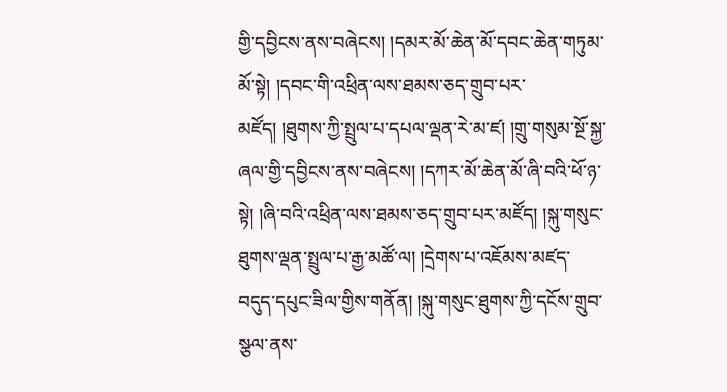གྱི་དབྱིངས་ནས་བཞེངས། །དམར་མོ་ཆེན་མོ་དབང་ཆེན་གཏུམ་མོ་སྟེ། །དབང་གི་འཕྲིན་ལས་ཐམས་ཅད་གྲུབ་པར་མཛོད། །ཐུགས་ཀྱི་སྤྲུལ་པ་དཔལ་ལྡན་རེ་མ་ཛ། །གྲུ་གསུམ་སྔོ་སྐྱ་ཞལ་གྱི་དབྱིངས་ནས་བཞེངས། །དཀར་མོ་ཆེན་མོ་ཞི་བའི་ཕོ་ཉ་སྟེ། །ཞི་བའི་འཕྲིན་ལས་ཐམས་ཅད་གྲུབ་པར་མཛོད། །སྐུ་གསུང་ཐུགས་ལྡན་སྤྲུལ་པ་རྒྱ་མཚོ་ལ། །དྲེགས་པ་འཇོམས་མཛད་བདུད་དཔུང་ཟིལ་གྱིས་གནོན། །སྐུ་གསུང་ཐུགས་ཀྱི་དངོས་གྲུབ་སྩལ་ནས་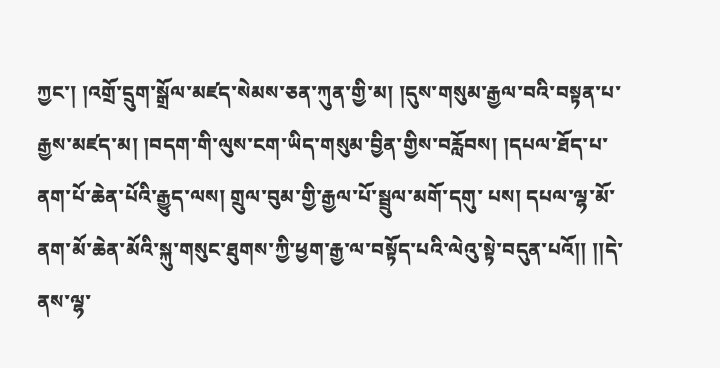ཀྱང་། །འགྲོ་དྲུག་སྒྲོལ་མཛད་སེམས་ཅན་ཀུན་གྱི་མ། །དུས་གསུམ་རྒྱལ་བའི་བསྟན་པ་རྒྱས་མཛད་མ། །བདག་གི་ལུས་ངག་ཡིད་གསུམ་བྱིན་གྱིས་བརློབས། །དཔལ་ཐོད་པ་ནག་པོ་ཆེན་པོའི་རྒྱུད་ལས། གྲུལ་བུམ་གྱི་རྒྱལ་པོ་སྦྲུལ་མགོ་དགུ་ པས། དཔལ་ལྷ་མོ་ནག་མོ་ཆེན་མོའི་སྐུ་གསུང་ཐུགས་ཀྱི་ཕྱག་རྒྱ་ལ་བསྟོད་པའི་ལེའུ་སྟེ་བདུན་པའོ།། །།དེ་ནས་ལྷ་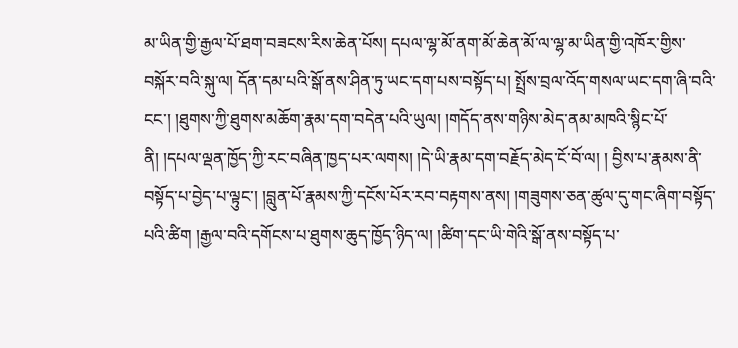མ་ཡིན་གྱི་རྒྱལ་པོ་ཐག་བཟངས་རིས་ཆེན་པོས། དཔལ་ལྷ་མོ་ནག་མོ་ཆེན་མོ་ལ་ལྷ་མ་ཡིན་གྱི་འཁོར་གྱིས་བསྐོར་བའི་སྐུ་ལ། དོན་དམ་པའི་སྒོ་ནས་ཤིན་ཏུ་ཡང་དག་པས་བསྟོད་པ། སྤྲོས་བྲལ་འོད་གསལ་ཡང་དག་ཞི་བའི་ངང་། །ཐུགས་ཀྱི་ཐུགས་མཆོག་རྣམ་དག་བདེན་པའི་ཡུལ། །གདོད་ནས་གཉིས་མེད་ནམ་མཁའི་སྙིང་པོ་ནི། །དཔལ་ལྡན་ཁྱོད་ཀྱི་རང་བཞིན་ཁྱད་པར་ལགས། །དེ་ཡི་རྣམ་དག་བརྗོད་མེད་ངོ་བོ་ལ། ། བྱིས་པ་རྣམས་ནི་བསྟོད་པ་བྱེད་པ་ལྟུང་། །བླུན་པོ་རྣམས་ཀྱི་དངོས་པོར་རབ་བརྟགས་ནས། །གཟུགས་ཅན་ཚུལ་དུ་གང་ཞིག་བསྟོད་པའི་ཚིག །རྒྱལ་བའི་དགོངས་པ་ཐུགས་ཆུད་ཁྱོད་ཉིད་ལ། །ཚིག་དང་ཡི་གེའི་སྒོ་ནས་བསྟོད་པ་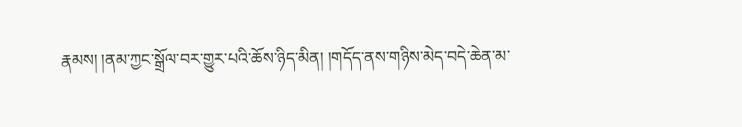རྣམས། །ནམ་ཀྱང་སྒྲོལ་བར་གྱུར་པའི་ཆོས་ཉིད་མིན། །གདོད་ནས་གཉིས་མེད་བདེ་ཆེན་མ་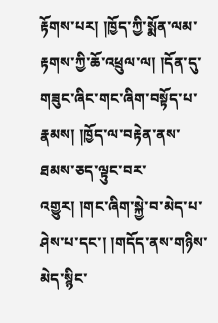རྟོགས་པར། །ཁྱོད་ཀྱི་སྨོན་ལམ་རྟགས་ཀྱི་ཆོ་འཕྲུལ་ལ། །དོན་དུ་གཟུང་ཞིང་གང་ཞིག་བསྟོད་པ་རྣམས། །ཁྱོད་ལ་བརྟེན་ནས་ཐམས་ཅད་ལྟུང་བར་འགྱུར། །གང་ཞིག་སྐྱེ་བ་མེད་པ་ཤེས་པ་དང་། །གདོད་ནས་གཉིས་མེད་སྙིང་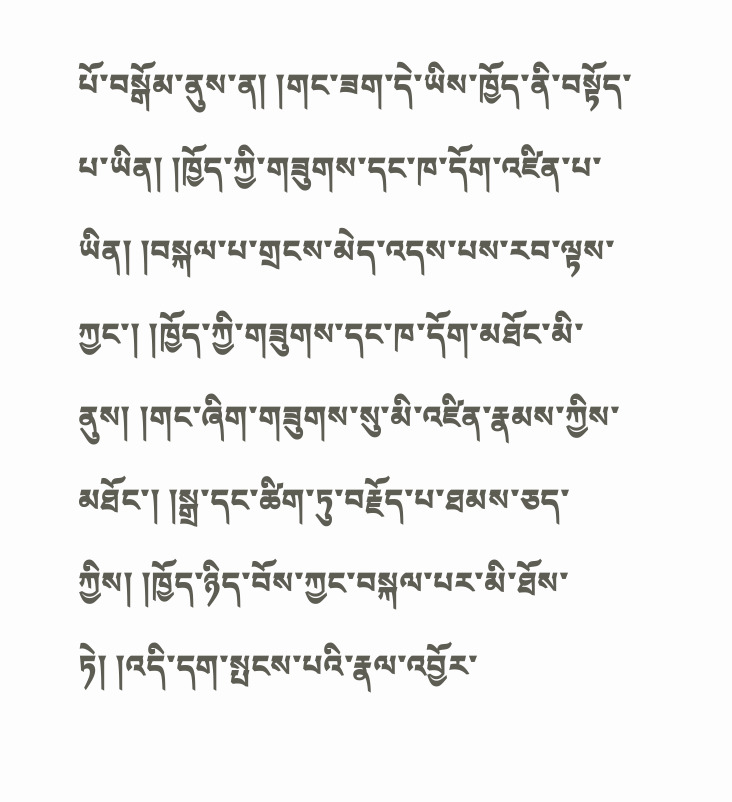པོ་བསྒོམ་ནུས་ན། །གང་ཟག་དེ་ཡིས་ཁྱོད་ནི་བསྟོད་པ་ཡིན། །ཁྱོད་ཀྱི་གཟུགས་དང་ཁ་དོག་འཛིན་པ་ཡིན། །བསྐལ་པ་གྲངས་མེད་འདས་པས་རབ་ལྟས་ཀྱང་། །ཁྱོད་ཀྱི་གཟུགས་དང་ཁ་དོག་མཐོང་མི་ནུས། །གང་ཞིག་གཟུགས་སུ་མི་འཛིན་རྣམས་ཀྱིས་མཐོང་། །སྒྲ་དང་ཚིག་ཏུ་བརྗོད་པ་ཐམས་ཅད་ཀྱིས། །ཁྱོད་ཉིད་བོས་ཀྱང་བསྐལ་པར་མི་ཐོས་ཏེ། །འདི་དག་སྤངས་པའི་རྣལ་འབྱོར་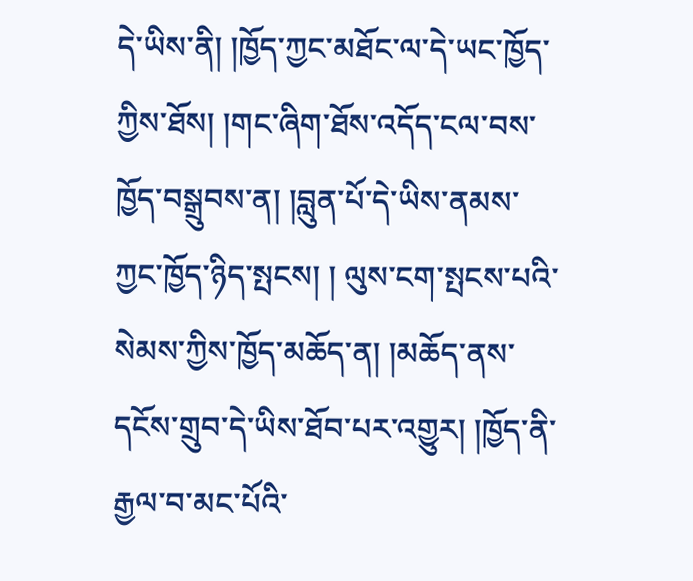དེ་ཡིས་ནི། །ཁྱོད་ཀྱང་མཐོང་ལ་དེ་ཡང་ཁྱོད་ཀྱིས་ཐོས། །གང་ཞིག་ཐོས་འདོད་ངལ་བས་ཁྱོད་བསྒྲུབས་ན། །བླུན་པོ་དེ་ཡིས་ནམས་ཀྱང་ཁྱོད་ཉིད་སྤངས། ། ལུས་ངག་སྤངས་པའི་སེམས་ཀྱིས་ཁྱོད་མཆོད་ན། །མཆོད་ནས་དངོས་གྲུབ་དེ་ཡིས་ཐོབ་པར་འགྱུར། །ཁྱོད་ནི་རྒྱལ་བ་མང་པོའི་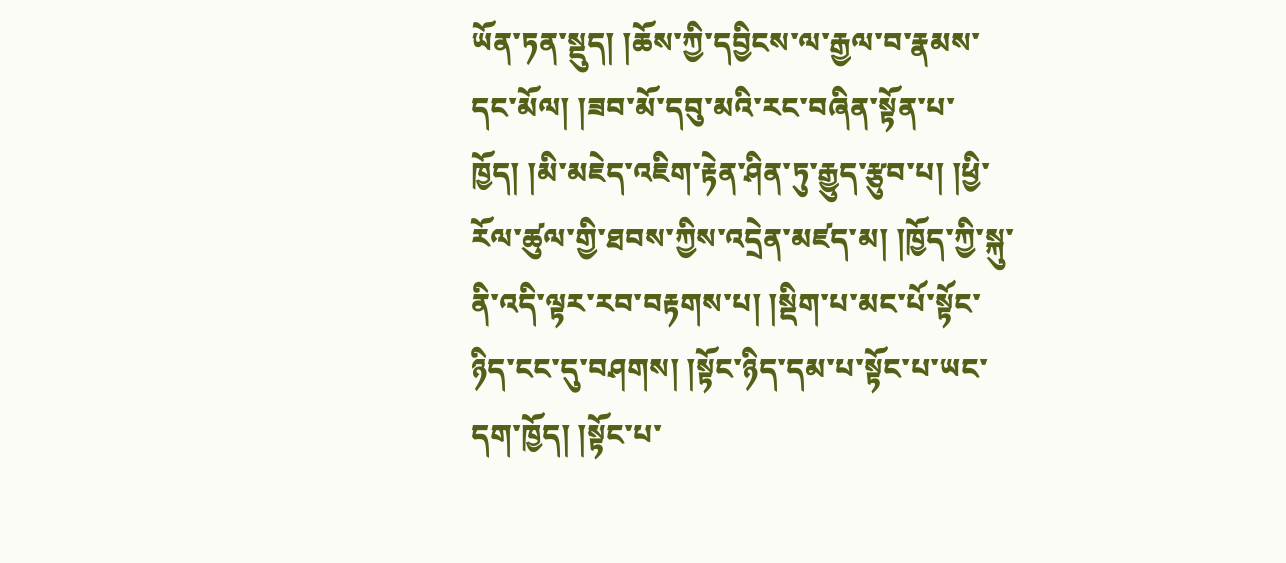ཡོན་ཏན་སྡུད། །ཆོས་ཀྱི་དབྱིངས་ལ་རྒྱལ་བ་རྣམས་དང་མོལ། །ཟབ་མོ་དབུ་མའི་རང་བཞིན་སྟོན་པ་ཁྱོད། །མི་མཇེད་འཇིག་རྟེན་ཤིན་ཏུ་རྒྱུད་རྩུབ་པ། །ཕྱི་རོལ་ཚུལ་གྱི་ཐབས་ཀྱིས་འདྲེན་མཛད་མ། །ཁྱོད་ཀྱི་སྐུ་ནི་འདི་ལྟར་རབ་བརྟགས་པ། །སྡིག་པ་མང་པོ་སྟོང་ཉིད་ངང་དུ་བཤགས། །སྟོང་ཉིད་དམ་པ་སྟོང་པ་ཡང་དག་ཁྱོད། །སྟོང་པ་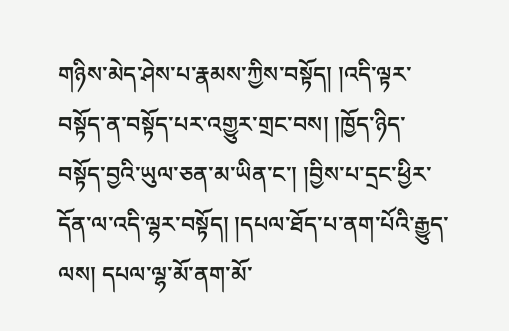གཉིས་མེད་ཤེས་པ་རྣམས་ཀྱིས་བསྟོད། །འདི་ལྟར་བསྟོད་ན་བསྟོད་པར་འགྱུར་གྲང་བས། །ཁྱོད་ཉིད་བསྟོད་བྱའི་ཡུལ་ཅན་མ་ཡིན་ང་། །བྱིས་པ་དྲང་ཕྱིར་དོན་ལ་འདི་ལྷར་བསྟོད། །དཔལ་ཐོད་པ་ནག་པོའི་རྒྱུད་ལས། དཔལ་ལྷ་མོ་ནག་མོ་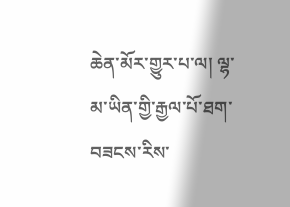ཆེན་མོར་གྱུར་པ་ལ། ལྷ་མ་ཡིན་གྱི་རྒྱལ་པོ་ཐག་བཟངས་རིས་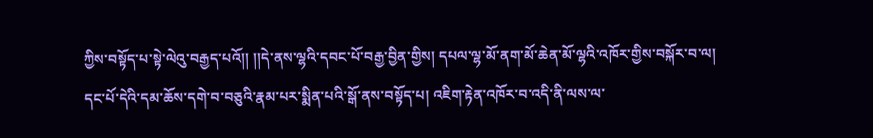ཀྱིས་བསྟོད་པ་སྟེ་ལེའུ་བརྒྱད་པའོ།། །།དེ་ནས་ལྷའི་དབང་པོ་བརྒྱ་བྱིན་གྱིས། དཔལ་ལྷ་མོ་ནག་མོ་ཆེན་མོ་ལྷའི་འཁོར་གྱིས་བསྐོར་བ་ལ། དང་པོ་དེའི་དམ་ཆོས་དགེ་བ་བཅུའི་རྣམ་པར་སྨིན་པའི་སྒོ་ནས་བསྟོད་པ། འཇིག་རྟེན་འཁོར་བ་འདི་ནི་ལས་ལ་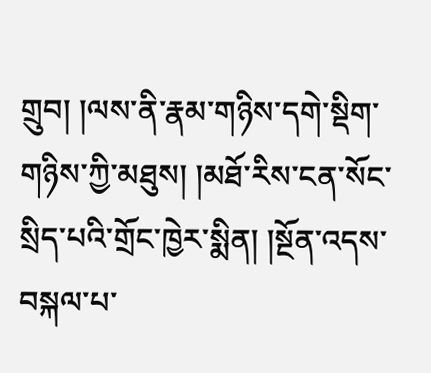གྲུབ། །ལས་ནི་རྣམ་གཉིས་དགེ་སྡིག་གཉིས་ཀྱི་མཐུས། །མཐོ་རིས་ངན་སོང་སྲིད་པའི་གྲོང་ཁྱེར་སྨིན། །སྔོན་འདས་བསྐལ་པ་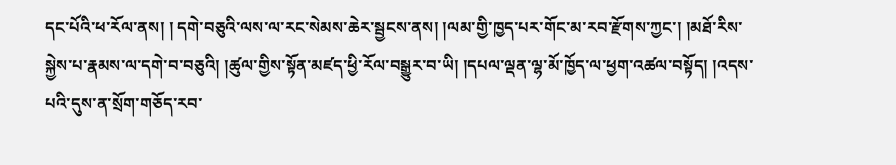དང་པོའི་ཕ་རོལ་ནས། ། དགེ་བཅུའི་ལས་ལ་རང་སེམས་ཆེར་སྦྱངས་ནས། །ལམ་གྱི་ཁྱད་པར་གོང་མ་རབ་རྫོགས་ཀྱང་། །མཐོ་རིས་སྐྱེས་པ་རྣམས་ལ་དགེ་བ་བཅུའི། །ཚུལ་གྱིས་སྟོན་མཛད་ཕྱི་རོལ་བསྒྱུར་བ་ཡི། །དཔལ་ལྡན་ལྷ་མོ་ཁྱོད་ལ་ཕྱག་འཚལ་བསྟོད། །འདས་པའི་དུས་ན་སྲོག་གཅོད་རབ་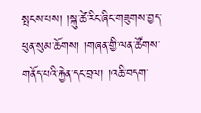སྤངས་པས། །སྐུ་ཚེ་རིང་ཞིང་གཟུགས་བྱད་ཕུན་སུམ་ཆོགས། །གཞན་གྱི་ལན་ཚོགས་གནོད་པའི་རྐྱེན་དང་བྲལ། །འཆི་བདག་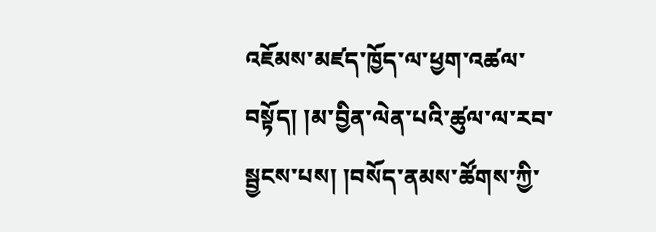འཇོམས་མཛད་ཁྱོད་ལ་ཕྱག་འཚལ་བསྟོད། །མ་བྱིན་ལེན་པའི་ཚུལ་ལ་རབ་སྦྱངས་པས། །བསོད་ནམས་ཚོགས་ཀྱི་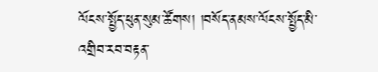ལོངས་སྤྱོད་ཕུན་སུམ་ཚོགས། །བསོད་ནམས་ལོངས་སྤྱོད་མི་འགྲིབ་རབ་བརྟན་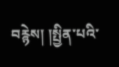བརྙེས། །སྤྱིན་པའི་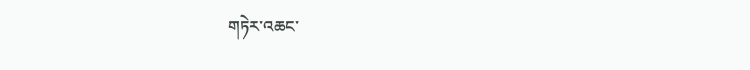གཏེར་འཆང་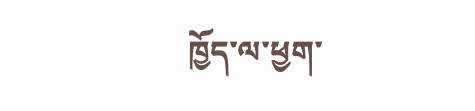ཁྱོད་ལ་ཕྱག་